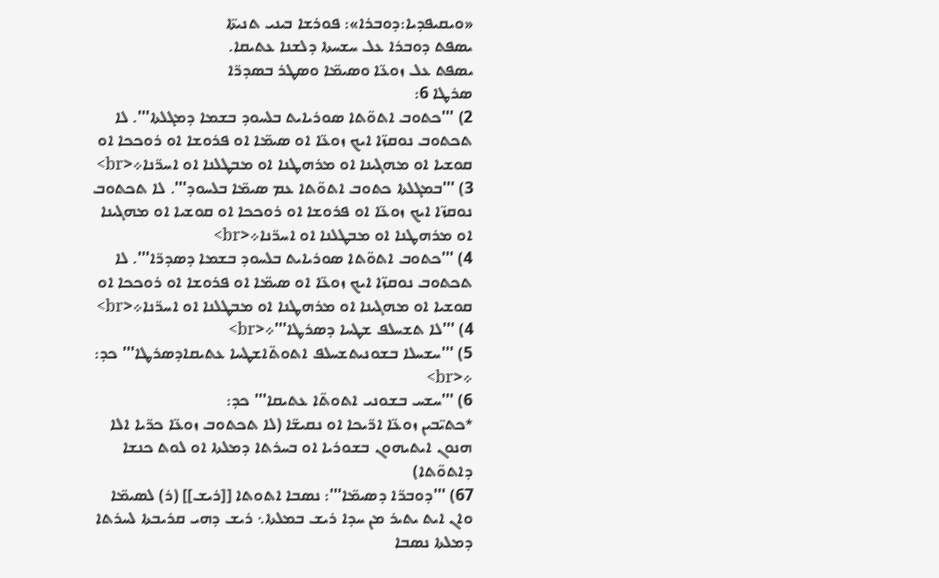«ܘܝܩܝܦܕܝܐ:ܕܘܒܪܐ»: ܦܘܪܫܐ ܒܝܢܝ ܬܢܝܬ̈ܐ
ܝܣܦܬ ܕܘܒܪܐ ܥܠ ܚܫܚܬܐ ܕܠܫܢܐ ܥܬܝܩܐ.
ܝܣܦܬ ܥܠ ܙܘܥ̈ܐ ܘܣܝܡ̈ܐ ܘܣܛܪ ܒܣܕܪ̈ܐ
ܣܪܛܐ 6:
2) '''ܟܬܘܒ ܐܬܘ̈ܬܐ ܣܘܪܝܐܝܬ ܒܠܚܘܕ ܒܫܡܐ ܕܡܓܠܬܐ'''. ܠܐ ܬܟܬܘܒ ܢܘܩܙ̈ܐ ܐܝܟ ܙܘܥ̈ܐ ܐܘ ܣܝܡ̈ܐ ܐܘ ܦܪܘܫܐ ܐܘ ܪܘܟܟܐ ܐܘ ܩܘܫܝܐ ܐܘ ܡܗܓܝܢܐ ܐܘ ܡܪܗܛܢܐ ܐܘ ܡܒܛܠܢܐ ܐܘ ܐܚܪ̈ܢܐ܀<br>
3) '''ܒܡܓܠܬܐ ܟܬܘܒ ܐܬܘ̈ܬܐ ܥܡ ܣܝܡ̈ܐ ܒܠܚܘܕ'''. ܠܐ ܬܟܬܘܒ ܢܘܩܙ̈ܐ ܐܝܟ ܙܘܥ̈ܐ ܐܘ ܦܪܘܫܐ ܐܘ ܪܘܟܟܐ ܐܘ ܩܘܫܝܐ ܐܘ ܡܗܓܝܢܐ ܐܘ ܡܪܗܛܢܐ ܐܘ ܡܒܛܠܢܐ ܐܘ ܐܚܪ̈ܢܐ܀<br>
4) '''ܟܬܘܒ ܐܬܘ̈ܬܐ ܣܘܪܝܐܝܬ ܒܠܚܘܕ ܒܫܡܐ ܕܣܕܪ̈ܐ'''. ܠܐ ܬܟܬܘܒ ܢܘܩܙ̈ܐ ܐܝܟ ܙܘܥ̈ܐ ܐܘ ܣܝܡ̈ܐ ܐܘ ܦܪܘܫܐ ܐܘ ܪܘܟܟܐ ܐܘ ܩܘܫܝܐ ܐܘ ܡܗܓܝܢܐ ܐܘ ܡܪܗܛܢܐ ܐܘ ܡܒܛܠܢܐ ܐܘ ܐܚܪ̈ܢܐ܀<br>
4) '''ܠܐ ܬܫܚܠܦ ܫܛܚܐ ܕܣܪܛܐ'''܀<br>
5) '''ܚܫܚܠܐ ܒܫܘܢܝܬܫܚܠܦ ܐܬܘܬ̈ܐܫܛܚܐ ܥܬܝܩܐܕܣܪܛܐ''' ܟܕ: ܀<br>
6) '''ܚܫܚ ܒܫܘܢܝ ܐܬܘܬ̈ܐ ܥܬܝܩܐ''' ܟܕ:
*ܟܬܝ̈ܒܝܢ ܙܘܥ̈ܐ ܐܪ̈ܝܟܐ ܐܘ ܢܩܝܫ̈ܐ (ܠܐ ܬܟܬܘܒ ܙܘܥ̈ܐ ܟܪ̈ܝܐ ܐܠܐ ܗܢܘܢ ܐܝܬܝܗܘܢ ܒܫܘܪܝܐ ܐܘ ܒܚܪܬܐ ܕܡܠܬܐ ܐܘ ܠܘܬ ܟܢܫܐ ܕܐܬܘ̈ܬܐ)
67) '''ܕܘܒܪ̈ܐ ܕܣܝܡ̈ܐ''': ܢܣܒܐ ܐܬܘܬܐ [[ܪܝܫ]] (ܪ) ܠܣܝܡ̈ܐ ܘܐܢ ܐܝܬ ܝܬܝܪ ܡܢ ܚܕܐ ܪܝܫ ܒܡܠܬܐ܆ ܪܝܫ ܕܗܝ ܩܪܝܒܬܐ ܠܚܪܬܐ ܕܡܠܬܐ ܢܣܒܐ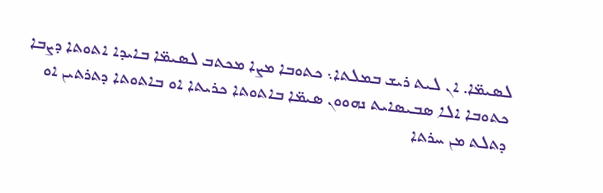ܠܣܝܡ̈ܐ. ܐܢ ܠܝܬ ܪܝܫ ܒܡܠܬܐ܆ ܟܬܘܒܐ ܡܨܐ ܡܟܬܒ ܠܣܝܡ̈ܐ ܒܐܝܕܐ ܐܬܘܬܐ ܕܨܒܐ ܟܬܘܒܐ ܐܠܐ ܣܒܝܣܐܝܬ ܢܗܘܘܢ ܣܝܡ̈ܐ ܒܐܬܘܬܐ ܟܪܝܬܐ ܐܘ ܒܐܬܘܬܐ ܕܬܪܬܝܢ ܐܘ ܕܬܠܬ ܡܢ ܚܪܬܐ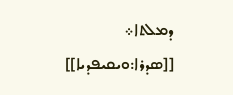ܕܡܠܬܐ܀
[[ܣܕܪܐ:ܘܝܩܝܦܕܝܐ]]